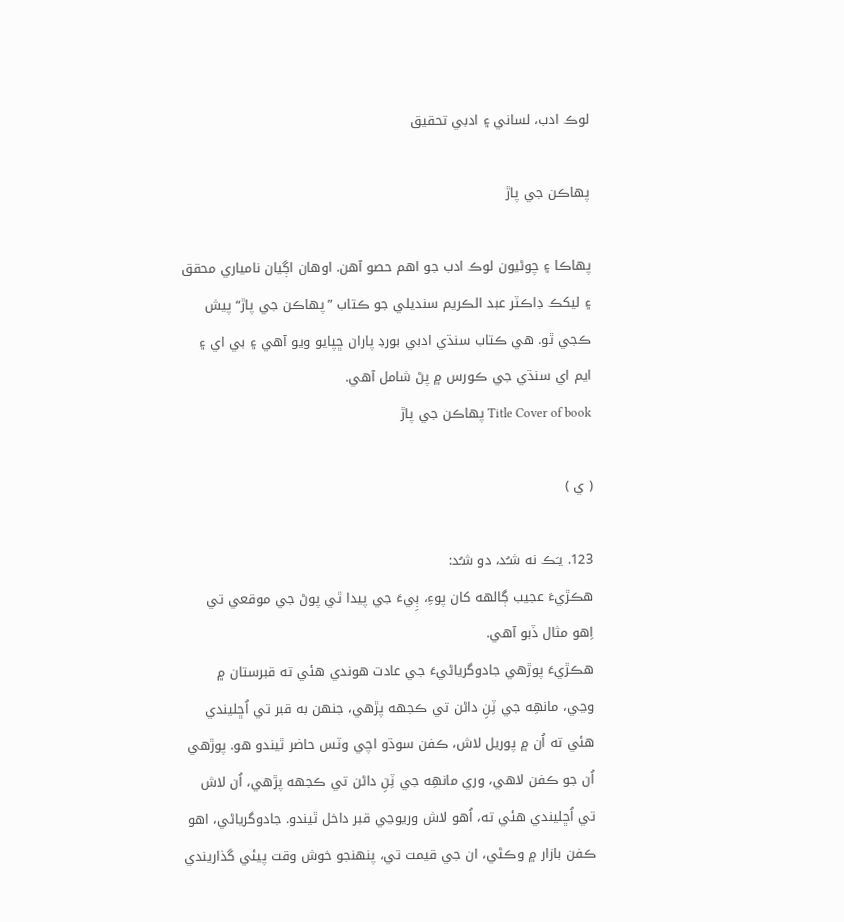لوڪ ادب، لساني ۽ ادبي تحقيق

پھاڪن جي پاڙ

پهاڪا ۽ چوڻيون لوڪ ادب جو اهم حصو آهن. اوهان اڳيان نامياري محقق ۽ ليکڪ ڊاڪٽر عبد الڪريم سنديلي جو ڪتاب ”پهاڪن جي پاڙ“ پيش ڪجي ٿو. هي ڪتاب سنڌي ادبي بورڊ پاران ڇپايو ويو آهي ۽ بي اي ۽ ايم اي سنڌي جي ڪورس ۾ پڻ شامل آهي.
Title Cover of book پھاڪن جي پاڙ

( ي )

123. يـَڪ نه شـُد، دو شـُد:
هڪڙيءَ عجيب ڳالهه کان پوءِ، ٻِيءَ جي پيدا ٿي پوڻ جي موقعي تي اِهو مثال ڏبو آهي.
هڪڙيءَ پوڙهي جادوگرياڻيءَ جي عادت هوندي هئي ته قبرستان ۾ وڃي، مانهِه جي ٽِنِ داڻن تي ڪجهه پڙهي، جنهن به قبر تي اُڇليندي هئي ته اُن ۾ پوريل لاش، ڪفن سوڌو اچي وٽس حاضر ٿيندو هو. پوڙهي اُن جو ڪفن لاهي، وري مانهِه جي ٽِنِ داڻن تي ڪجهه پڙهي، اُن لاش تي اُڇليندي هئي ته، اُهو لاش وريوڃي قبر داخل ٿيندو. جادوگرياڻي، اهو ڪفن بازار ۾ وڪڻي، ان جي قيمت تي، پنهنجو خوش وقت پيئي گذاريندي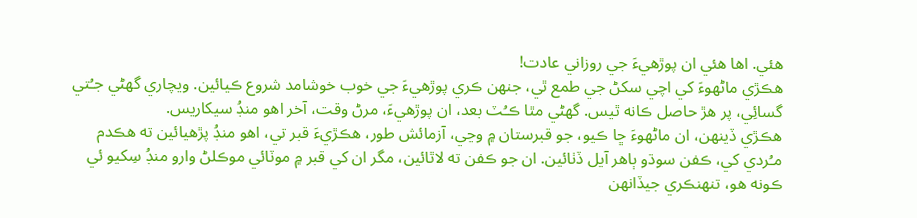هئي. اها هئي ان پوڙهيءَ جي روزاني عادت!
هڪڙي ماڻهوءَ کي اچي سکڻ جي طمع ٿي، جنهن ڪري پوڙهيءَ جي خوب خوشامد شروع ڪيائين. ويچاري گهڻي جـُتي گسائِي، پر هڙ حاصل ڪانه ٿيس. گهڻي مٿا ڪـُٽ بعد، ان پوڙهيءَ، مرڻ وقت، آخر اهو منڊُ سيکاريس.
هڪڙي ڏينهن، ان ماڻهوءَ ڇا ڪيو، جو قبرستان ۾ وڃي، آزمائش طور، هڪڙيءَ قبر تي، اهو منڊُ پڙهيائين ته هڪدم مـُردي کي، ڪفن سوڌو ٻاهر آيل ڏٺائين. ان جو ڪفن ته لاٿائين، مگر ان کي قبر ۾ موٽائي موڪلڻ وارو منڊُ سِکيو ئي ڪونه هو، تنهنڪري جيڏانهن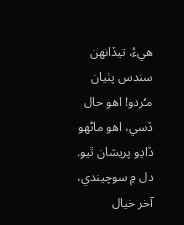هيءُ، تيڏانهن سندس پٺيان مـُردو! اهو حال ڏسي، اهو ماڻهو ڏاڍو پريشان ٿيو. دل ۾ سوچيندي، آخر خيال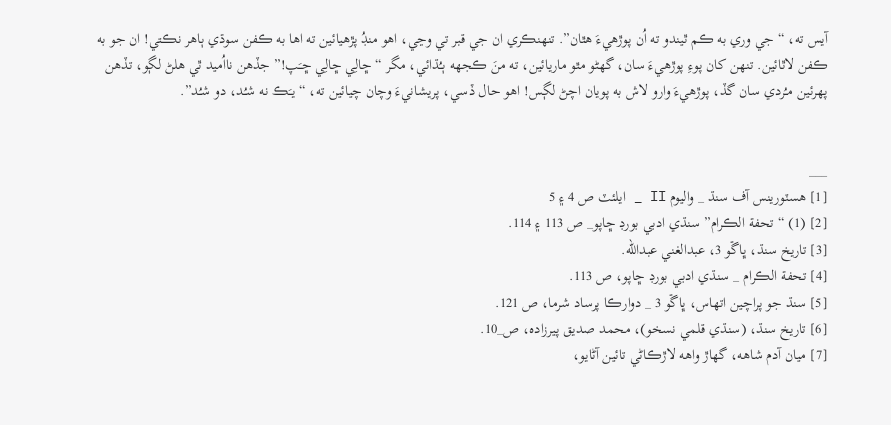آيس ته، “جي وري به ڪم ٿيندو ته اُن پوڙهيءَ هٿان”. تنهنڪري ان جي قبر تي وڃي، اهو منڊُ پڙهيائين ته اها به ڪفن سوڌي ٻاهر نڪتي! ان جو به ڪفن لاٿائين. تنهن کان پوءِ پوڙهيءَ سان، گهڻو مٿو ماريائين، ته منَ ڪجهه ٻـُڌائي، مگر “ڇالِي ڇالِي ڇـَپ!” جڏهن نااُميد ٿي هلڻ لڳو، تڏهن پهرئين مـُردي سان گڏ، پوڙهيءَ وارو لاش به پويان اچڻ لڳس! اهو حال ڏسي، پريشانيءَ وچان چيائين ته، “يـَڪ نه شـُد، دو شـُد”.


___
[1] هسٽورينس آف سنڌ _ واليوم II _ ايلئٽ ص 4 ۽ 5
[2] (1) “تحفة الڪرام” سنڌي ادبي بورڊ ڇاپو_ ص 113 ۽ 114.
[3] تاريخ سنڌ، ڀاڱو 3، عبدالغني عبدالله.
[4] تحفة الڪرام _ سنڌي ادبي بورڊ ڇاپو، ص 113.
[5] سنڌ جو پراچين اتهاس، ڀاڱو 3 _ دوارڪا پرساد شرما، ص 121.
[6] تاريخ سنڌ، (سنڌي قلمي نسخو)، محمد صديق پيرزاده، ص_10.
[7] ميان آدم شاهه، گهاڙ واهه لاڙڪاڻي تائين آڻايو،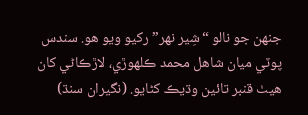جنهن جو نالو “شِير نهر” رکيو ويو هو. سندس پوٽي ميان شاهل محمد ڪلهوڙي، لاڙڪاڻي کان هيٺ قنبر تائين وڌيڪ کڻايو. (نگيران سنڌ)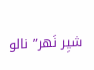شيِر نَهر” نالو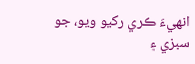انهيءَ ڪري رکيو ويو، جو سبزي ۽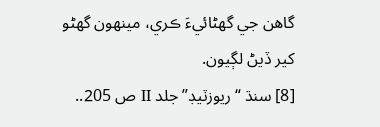گاهن جي گهڻائيءَ ڪري، مينهون گهڻو کير ڏيڻ لڳيون.
[8] سنڌ “ريوزٽيڊ” جلد II ص 205..